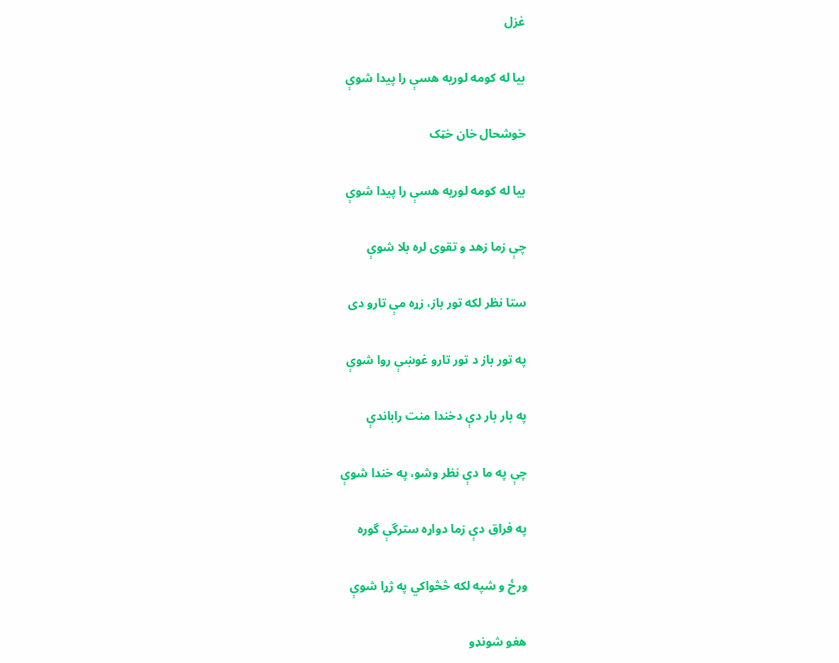غزل

بيا له کومه لوريه هسې را پيدا شوې

خوشحال خان خټک

بيا له کومه لوريه هسې را پيدا شوې

چې زما زهد و تقوی لره بلا شوې

ستا نظر لکه تور باز، زړه مې تارو دی

په تور باز د تور تارو غوښې روا شوې

په بار بار دې دخندا منت راباندې

چې په ما دې نظر وشو، په خندا شوې

په فراق دې زما دواړه سترگې گوره

ورځ و شپه لکه څڅواکي په ژړا شوې

هغو شونډو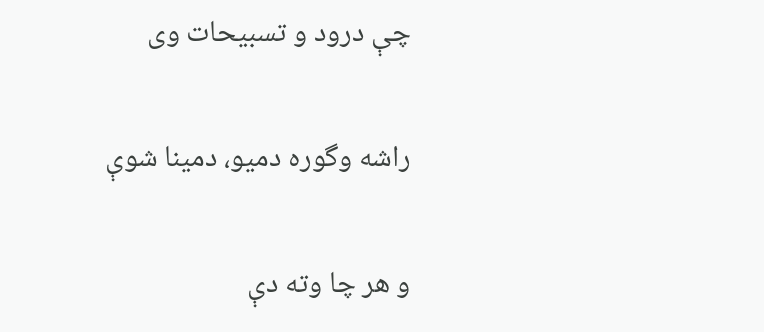چې درود و تسبيحات وی

راشه وگوره دميو، دمينا شوې

و هر چا وته دې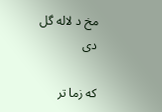مخ د لاله گل دی

که زما تر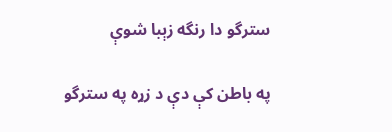سترگو دا رنگه زېبا شوې

په باطن کې دې د زړه په سترگو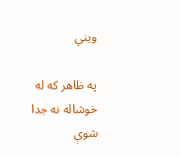ويني

په ظاهر که له خوشاله نه جدا شوې